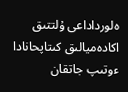ەلورداداعى ۇلتتىق اكادەميالىق كىتاپحانادا ءوتىپ جاتقان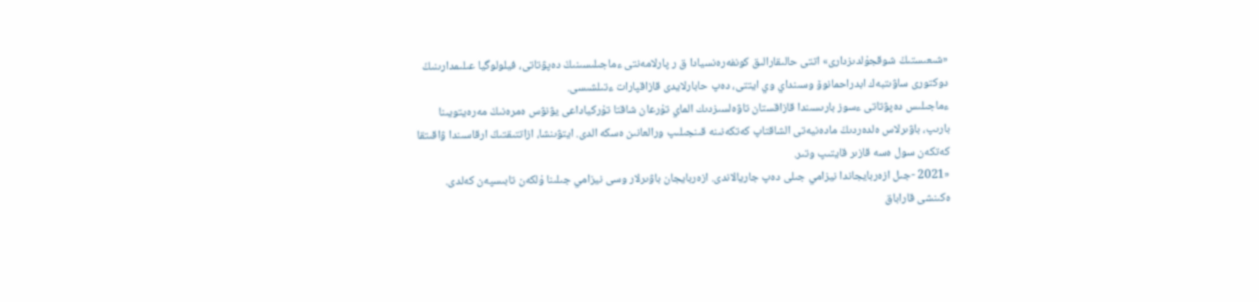«شىعىستىڭ شوقجۇلدىزدارى» اتتى حالىقارالىق كونفەرەنسيادا ق ر پارلامەنتى ءماجىلىسىنىڭ دەپۋتاتى، فيلولوگيا عىلىمدارىنىڭ دوكتورى ساۋىتبەك ابدراحمانوۆ وسىنداي وي ايتتى، دەپ حابارلايدى قازاقپارات ءتىلشىسى.
ءماجىلىس دەپۋتاتى ءسوز بارىسىندا قازاقستان تاۋەلسىزدىك الماي تۇرعان شاقتا تۇركياداعى يۋنۋس ەمرەنىڭ مەرەيتويىنا بارىپ، باۋىرلاس ەلدەردىڭ مادەنيەتى الشاقتاپ كەتكەنىنە قىنجىلىپ ورالعانىن ەسكە الدى. ايتۋىنشا، ازاتتىقتىڭ ارقاسىندا ۋاقىتقا كەتكەن سول ەسە قازىر قايتىپ وتىر.
«2021 -جىل ازەربايجاندا نيزامي جىلى دەپ جاريالاندى. ازەربايجان باۋىرلار وسى نيزامي جىلىنا ۇلكەن تابىسپەن كەلدى. ەكىنشى قاراباق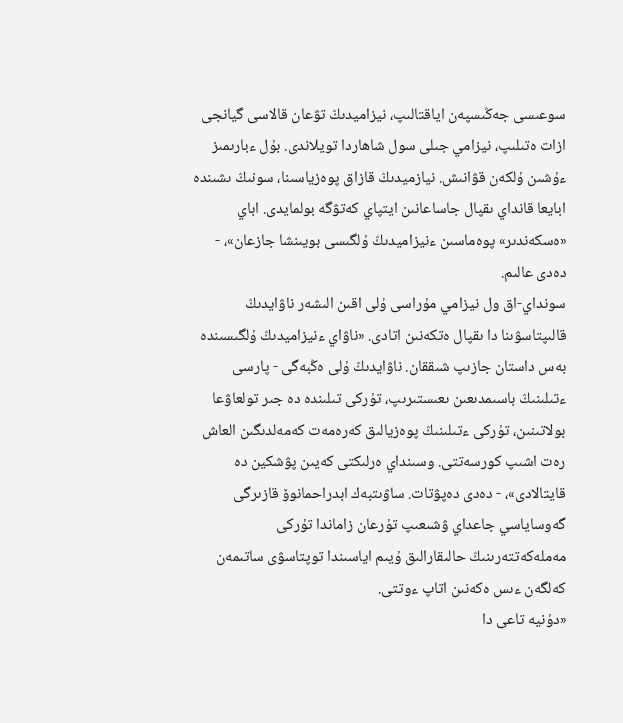سوعىسى جەڭىسپەن اياقتالىپ، نيزاميدىڭ تۋعان قالاسى گيانجى ازات ەتىلىپ، نيزامي جىلى سول شاھاردا تويلاندى. بۇل ءبارىمىز ءۇشىن ۇلكەن قۋانىش. نيازميدىڭ قازاق پوەزياسىنا، سونىڭ ىشىندە ابايعا قانداي ىقپال جاساعانىن ايتپاي كەتۋگە بولمايدى. اباي «ەسكەندىر» پوەماسىن ءنيزاميدىڭ ۇلگىسى بويىنشا جازعان»، - دەدى عالىم.
سونداي-اق ول نيزامي مۇراسى ۇلى اقىن الىشەر ناۋايدىڭ قالىپتاسۋىنا دا ىقپال ەتكەنىن اتادى. «ناۋاي ءنيزاميدىڭ ۇلگىسىندە بەس داستان جازىپ شىققان. ناۋايدىڭ ۇلى ەڭبەگى - پارسى ءتىلىنىڭ باسىمدىعىن ىعىستىرىپ، تۇركى تىلىندە دە جىر تولعاۋعا بولاتىنىن، تۇركى ءتىلىنىڭ پوەزيالىق كەرەمەت كەمەلدىگىن العاش رەت اشىپ كورسەتتى. وسىنداي ەرلىكتى كەيىن پۋشكين دە قايتالادى»، - دەدى دەپۋتات. ساۋىتبەك ابدراحمانوۆ قازىرگى گەوساياسي جاعداي ۋشىعىپ تۇرعان زاماندا تۇركى مەملەكەتتەرىنىڭ حالىقارالىق ۇيىم اياسىندا توپتاسۋى ساتىمەن كەلگەن ءىس ەكەنىن اتاپ ءوتتى.
«دۇنيە تاعى دا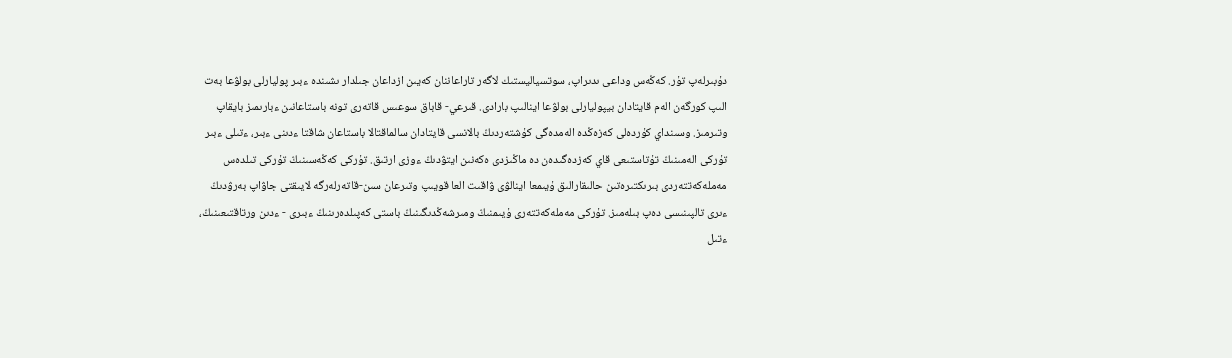دۇبىرلەپ تۇر. كەڭەس وداعى ىدىراپ، سوتسياليستىك لاگەر تاراعاننان كەيىن ازداعان جىلدار ىشىندە ءبىر پوليارلى بولۋعا بەت الىپ كورگەن الەم قايتادان بيپوليارلى بولۋعا اينالىپ بارادى. قىرعي- قاباق سوعىس قاتەرى تونە باستاعانىن ءبارىمىز بايقاپ وتىرمىز. وسىنداي كۇردەلى كەزەڭدە الەمدەگى كۇشتەردىڭ بالانسى قايتادان سالماقتالا باستاعان شاقتا ءدىنى ءبىر، ءتىلى ءبىر تۇركى الەمىنىڭ تۇتاستىعى قاي كەزدەگىدەن دە ماڭىزدى ەكەنىن ايتۋدىڭ ءوزى ارتىق. تۇركى كەڭەسىنىڭ تۇركى تىلدەس مەملەكەتتەردى بىرىكتىرەتىن حالىقارالىق ۇيىمعا اينالۋى ۋاقىت العا قويىپ وتىرعان سىن-قاتەرلەرگە لايىقتى جاۋاپ بەرۋدىڭ ءىرى تالپىنىسى دەپ بىلەمىز. تۇركى مەملەكەتتەرى ۇيىمنىڭ ومىرشەڭدىگىنىڭ باستى كەپىلدەرىنىڭ ءبىرى - ءدىن ورتاقتىعىنىڭ، ءتىل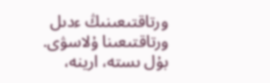ورتاقتىعىنىڭ ءدىل ورتاقتىعىنا ۇلاسۋى. بۇل ىستە، ارينە،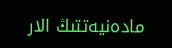مادەنيەتتىڭ الار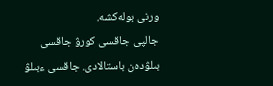ورنى بولەكشە.
جالپى جاقسى كورۋ جاقسى بىلۋدەن باستالادى. جاقسى ءبىلۋ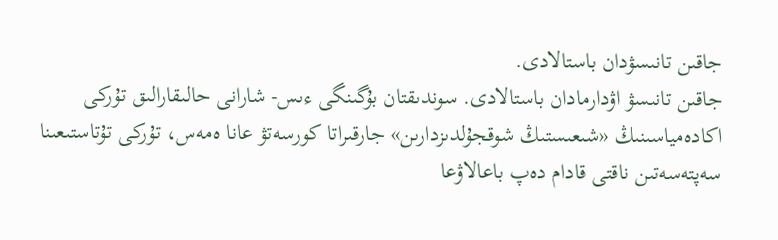جاقىن تانىسۋدان باستالادى.
جاقىن تانىسۋ اۋدارمادان باستالادى. سوندىقتان بۇگىنگى ءىس- شارانى حالىقارالىق تۇركى اكادەمياسىنىڭ «شىعىستىڭ شوقجۇلدىزدارىن» جارقىراتا كورسەتۋ عانا ەمەس، تۇركى تۇتاستىعىنا سەپتەسەتىن ناقتى قادام دەپ باعالاۋعا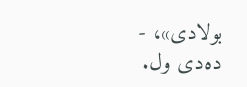بولادى»، - دەدى ول.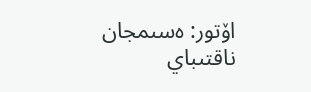اۆتور: ەسىمجان ناقتىباي